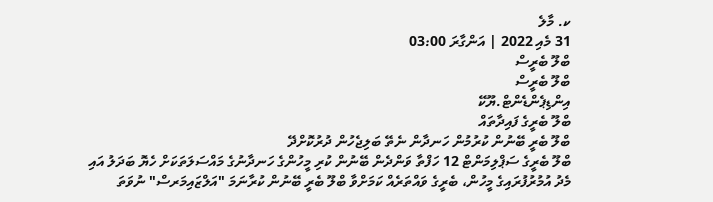ކ. މާލެ
31 މެއި 2022 | އަންގާރަ 03:00
ބްލޫ ބެރީސް
ބްލޫ ބެރީސް
އިންޑިޕެންޑެންޓް.ޔޫކޭ
ބްލޫ ބެރީގެ ފައިދާތައް
ބްލޫ ބެރީ ބޭނުން ކުރުމުން ހަނދާން ނެތޭ ބަލިޖެހުން ދުރުކޮށްދޭ
ބްލޫ ބެރީގެ ސަޕްލިމަންޓް 12 ހަފްތާ ވަންދެން ބޭނުން ކުރި މީހުންގެ ހަނދާނުގެ މައްސަލަތަކަށް ހެޔޮ ބަދަލު އައި
މެދު އުމުރުފުރައިގެ މީހުން، ބެރީގެ ވައްތަރެއް ކަމަށްވާ ބްލޫ ބެރީ ބޭނުން ކުރާނަމަ "އަލްޒައިމަރސް" ނުވަތަ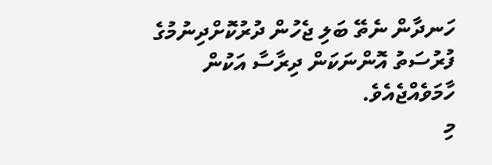ހަނދާން ނެތޭ ބަލި ޖެހުން ދުރުކޮށްދިނުމުގެ ފުރުސަތު އޮންނަކަން ދިރާސާ އަކުން ހާމަވެއްޖެއެވެ.
މި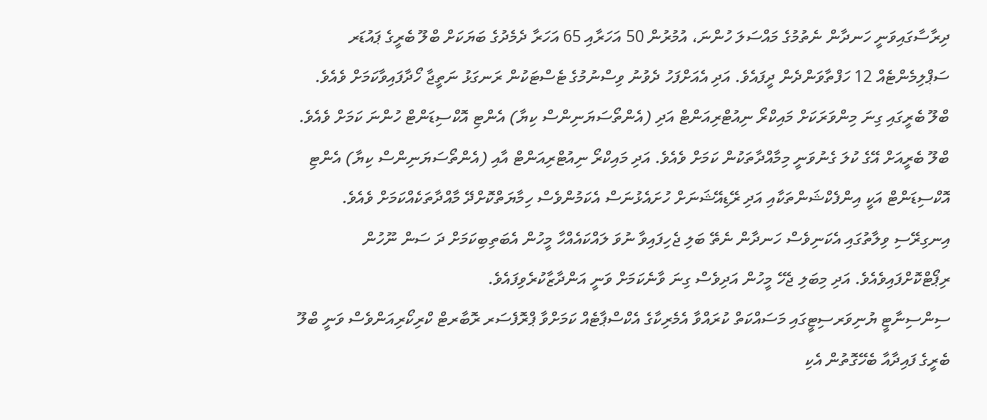ދިރާސާގައިވަނީ ހަނދާން ނެތުމުގެ މައްސަލަ ހުންނަ، އުމުރުން 50 އަހަރާއި 65 އަހަރާ ދެމެދުގެ ބަޔަކަށް ބްލޫ ބެރީގެ ޕައުޑަރ ސަޕްލިމެންޓެއް 12 ހަފްތާވަންދެން ދީފައެވެ. އަދި އެއަށްފަހު ދެވުނު ވިސްނުމުގެ ޓެސްޓަކުން ރަނގަޅު ނަތީޖާ ހޯދާފައިވާކަމަށް ވެއެވެ.
ބްލޫ ބެރީގައި ގިނަ މިންވަރަކަށް މައިކްރޯ ނިއުޓްރިއަންޓް އަދި (އެންތޯސަޔަނިންސް ކިޔާ) އެންޓި އޮކްސިޑަންޓް ހުންނަ ކަމަށް ވެއެވެ. ބްލޫ ބެރީއަށް އޭގެ ކުލަ ގެނުވަނީ މިމާއްދާތަކުން ކަމަށް ވެއެވެ. އަދި މައިކްރޯ ނިއުޓްރިއަންޓް އާއި (އެންތޯސަޔަނިންސް ކިޔާ) އެންޓި އޮކްސިޑަންޓް އަކީ އިންފެކްޝަންތަކާއި އަދި ރޭޑިއޭޝަނަށް ހުށައެޅުނަސް އެކަމުންވެސް ހިމާޔަތްކޮށްދޭ މާއްދާތަކެއްކަމަށް ވެއެވެ.
އިނގިރޭސި ވިލާތުގައި އެކަނިވެސް ހަނދާން ނެތޭ ބަލި ޖެހިފައިވާ ނުވަ ލައްކައެއްހާ މީހުން އެބަތިބިކަމަށް ދަ ސަން ނޫހުން ރިޕޯޓްކޮށްފައިވެއެވެ. އަދި މިބަލި ޖެހޭ މީހުން އަދިވެސް ގިނަ ވާނެކަމަށް ވަނީ އަންދާޒާކުރެވިފައެވެ.
ސިންސިނާޓީ ޔުނިވަރސިޓީގައި މަސައްކަތް ކުރައްވާ އެމެރިކާގެ އެކްސްޕާޓެއް ކަމަށްވާ ޕްރޮފެސަރ ރޮބާރޓް ކްރިކޯރިއަންވެސް ވަނީ ބްލޫ ބެރީގެ ފައިދާއާ ބެހޭގޮތުން އެކި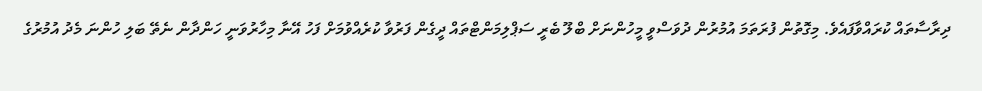ދިރާސާތައް ކުރައްވާފައެވެ. މިގޮތުން ފުރަތަމަ އުމުރުން ދުވަސްވީ މީހުންނަށް ބްލޫ ބެރީ ސަޕްލިމަންޓްތައް ދީގެން ފަރުވާ ކުރެއްވުމަށް ފަހު އޭނާ މިހާރުވަނީ ހަންދާން ނެތޭ ބަލި ހުންނަ މެދު އުމުރުގެ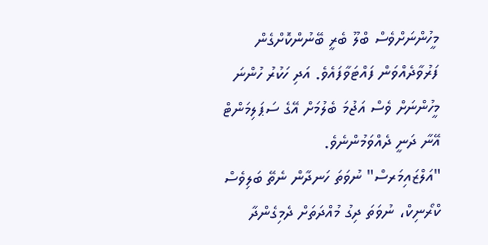މީހުންނަށްވެސް ބްލޫ ބެރީ ބޭނުންކޮށްގެން ފަރުވާދެއްވަން ފައްޓަވާފައެވެ. އަދި ހަކުރު ހުންނަ މީހުންނަށް ވެސް އަޖުމަ ބެލުމަށް އޭގެ ސަޕަލިމަންޓް އޭނާ ދަނީ ދެއްވަމުންނެވެ.
"އަލްޒައިމަރސް" ނުވަތަ ހަނދާން ނެތޭ ބަލިވެސް ކްރޯނިކް، ނުވަތަ ދިގު މުއްދަތަށް ދެމިގެންދާ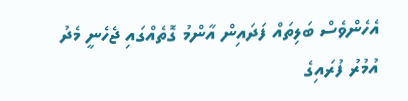އެހެންވެސް ބަލިތައް ފަދައިން އާންމު ގޮތެއްގައި ޖެހެނީ މެދު އުމުރު ފުރައިގެ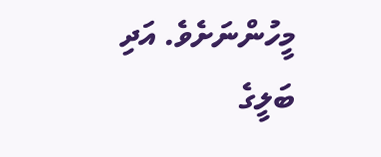މީހުންނަށެވެ. އަދި ބަލީގެ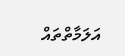އަލަމާތްތައް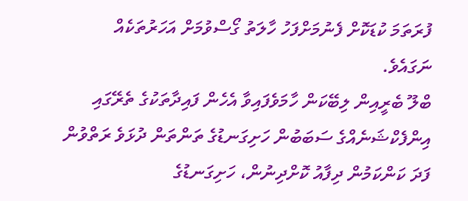ފުރަތަމަ ކުޑަކޮށް ފެނުމަށްފަހު ހާލަތު ގޯސްވުމަށް އަހަރުތަކެއް ނަގައެވެ.
ބްލޫ ބެރީއިން ލިބޭކަން ހާމަވެފައިވާ އެހެން ފައިދާތަކުގެ ތެރޭގައި އިންފެކްޝަނެއްގެ ސަބަބުން ހަށިގަނޑުގެ ތަންތަން ދުޅަވެ ރަތްވުން ފަދަ ކަންކަމުން ދިފާއު ކޮށްދިނުން، ހަށިގަނޑުގެ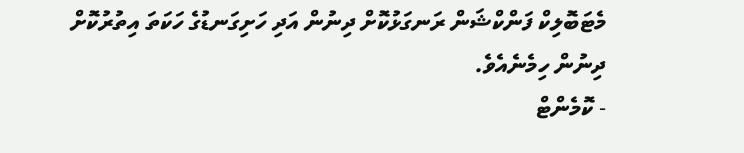މެޓަބޮލިކް ފަންކްޝަން ރަނގަޅުކޮށް ދިނުން އަދި ހަށިގަނޑުގެ ހަކަތަ އިތުރުކޮށް ދިނުން ހިމެނެއެވެ.
- ކޮމެންޓް